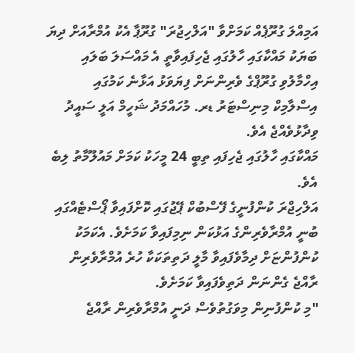އަމިއްލަ ގުރޫޕެއް ކަމަށްވާ "އަލްހިޖުރަ" ގުރޫޕާ އެކު އުމްރާއަށް ދިޔަ ބަޔަކު މައްކާގައި ހާލުގައި ޖެހިފައިވާތީ އެ މައްސަލަ ބަލައި އިހްމާލުވި ގުރޫޕްގެ ވެރިންނަށް ފިޔަވަޅު އަޅާނެ ކަމުގައި އިސްލާމިކް މިނިސްޓަރު ޑރ. މުހައްމަދު ޝަހީމް އަލީ ސައީދު ވިދާޅުވެއްޖެ އެވެ.
މައްކާގައި ހާލުގައި ޖެހިފައި ތިބީ 24 މީހަކު ކަމަށް މައުލޫމާތު ލިބެ އެވެ.
އަލްހިޖްރަ ކުންފުނީގެ ފޭސްބުކް ޕޭޖުގައި ކޮށްފައިވާ ޕޯސްޓެއްގައި ބުނީ އުމްރާވެރިންގެ އަޅުކަން ނިމިފައިވާ ކަމަށެވެ. އެކަމަކު ކުންފުންޏަށް ދިމާވެފައިވާ މާލީ ދަތިތަކަކާ ހުރެ އުމްރާވެރިން ރާއްޖެ ގެންނަން ދަތިވެފައިވާ ކަމަށެވެ.
"މި ކުންފުނިން މިވަގުތުވެސް ދަނީ އުމްރާވެރިން ރާއްޖެ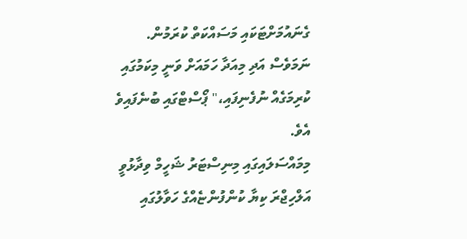ގެނައުމަށްޓަކައި މަސައްކަތް ކުރަމުން. ނަމަވެސް އަދި މިއަދާ ހަމައަށް ވަނީ މިކަމުގައި ކުރިމަގެއް ނުފެނިފައި،" ޕޯސްޓްގައި ބުނެފައިވެ އެވެ.
މިމައްސަލައިގައި މިނިސްޓަރު ޝަހީމް ވިދާޅުވީ އަލްހިޖްރަ ކިޔާ ކުންފުންޏެއްގެ ހަވާލުގައި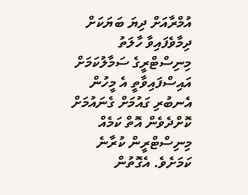އުމްރާއަށް ދިޔަ ބަޔަކަށް ދިމާވެފައިވާ ހާލަތު މިނިސްޓްރީގެ ސަމާލުކަމަށް އައިސްފައިވާތީ އެ މީހުން އެނބުރި ގައުމަށް ގެނައުމަށް ކޮށްދެވެން އޮތް ކަމެއް މިނިސްޓްރީން ކުރާނެ ކަމަށެވެ. އެގޮތުން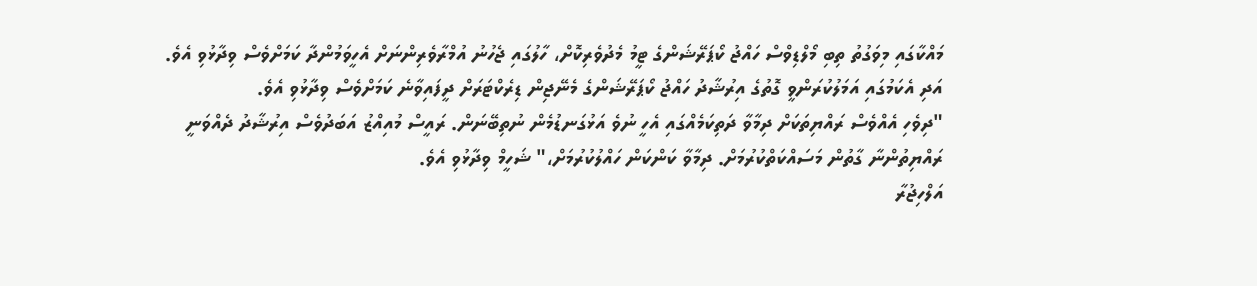މައްކާގައި މިވަގުތު ތިބި މޯލްޑިވްސް ހައްޖު ކޯޕަރޭޝަންގެ ޓީމު މެދުވެރިކޮށް، ހާލުގައި ޖެހުނު އުމްރާވެރިންނަށް އެހީވަމުންދާ ކަމަށްވެސް ވިދާޅުވި އެވެ. އަދި އެކަމުގައި އަމަލުކުރަންވީ ގޮތުގެ އިރުޝާދު ހައްޖު ކޯޕަރޭޝަންގެ މެނޭޖިން ޑިރެކްޓަރަށް ދީފައިވާނެ ކަމަށްވެސް ވިދާޅުވި އެވެ.
"ދިވެހި އެއްވެސް ރައްޔިތަކަށް ދިމާވާ ދަތިކަމެއްގައި އެހީ ނުވެ އަޅުގަނޑުމެން ނުތިބޭނަން. ރައީސް މުއިއްޒު އަބަދުވެސް އިރުޝާދު ދެއްވަނީ ރައްޔިތުންނާ ގާތުން މަސައްކަތްކުރުމަށް. ދިމާވާ ކަންކަން ހައްލުކުރުމަށް،" ޝަހީމް ވިދާޅުވި އެވެ.
އަލްހިޖުރާ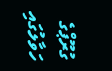ގުރޫޕްގެ ހަވާލުގައި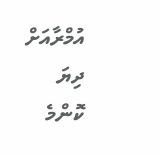އުމްރާއަށް ދިޔަ ކޮންމެ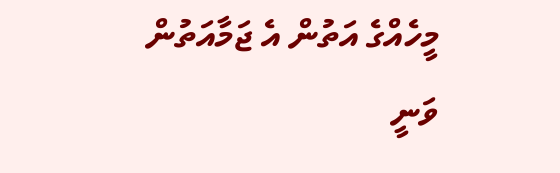މީހެއްގެ އަތުން އެ ޖަމާއަތުން ވަނީ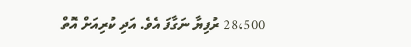28،500 ރުފިޔާ ނަގާފަ އެވެ. އަދި ކުރިއަށް އޮތް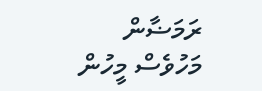ރަމަޟާން މަހުވެސް މީހުން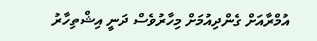އުމްރާއަށް ގެންދިއުމަށް މިހާރުވެސް ދަނީ އިޝްތިހާރު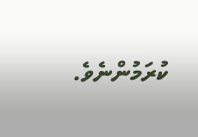ކުރަމުންނެވެ.